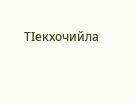ТIекхочийла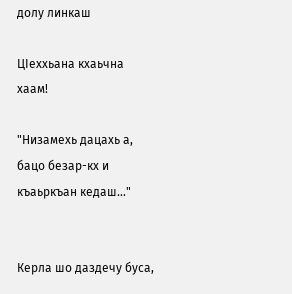долу линкаш

ЦIеххьана кхаьчна хаам!

"Низамехь дацахь а, бацо безар-кх и къаьркъан кедаш..."


Керла шо даздечу буса,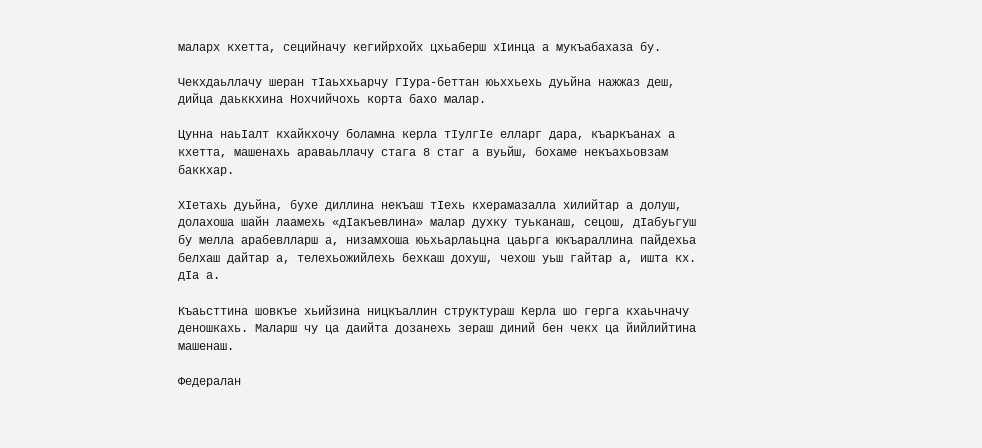маларх кхетта, сецийначу кегийрхойх цхьаберш хIинца а мукъабахаза бу.

Чекхдаьллачу шеран тIаьххьарчу ГIура-беттан юьххьехь дуьйна нажжаз деш, дийца даьккхина Нохчийчохь корта бахо малар.

Цунна наьIалт кхайкхочу боламна керла тIулгIе елларг дара, къаркъанах а кхетта, машенахь араваьллачу стага 8 стаг а вуьйш, бохаме некъахьовзам баккхар.

ХIетахь дуьйна, бухе диллина некъаш тIехь кхерамазалла хилийтар а долуш, долахоша шайн лаамехь «дIакъевлина» малар духку туьканаш, сецош, дIабуьгуш бу мелла арабевлларш а, низамхоша юьхьарлаьцна цаьрга юкъараллина пайдехьа белхаш дайтар а, телехьожийлехь бехкаш дохуш, чехош уьш гайтар а, ишта кх. дIа а.

Къаьсттина шовкъе хьийзина ницкъаллин структураш Керла шо герга кхаьчначу деношкахь. Маларш чу ца даийта дозанехь зераш диний бен чекх ца йийлийтина машенаш.

Федералан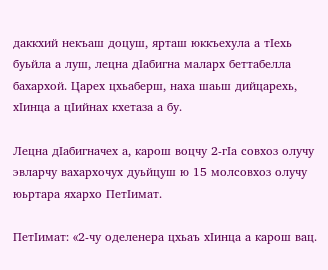даккхий некъаш доцуш, ярташ юккъехула а тIехь буьйла а луш, лецна дIабигна маларх беттабелла бахархой. Царех цхьаберш, наха шаьш дийцарехь, хIинца а цIийнах кхетаза а бу.

Лецна дIабигначех а, карош воцчу 2-гIа совхоз олучу эвларчу вахархочух дуьйцуш ю 15 молсовхоз олучу юьртара яхархо ПетIимат.

ПетIимат: «2-чу оделенера цхьаъ хIинца а карош вац.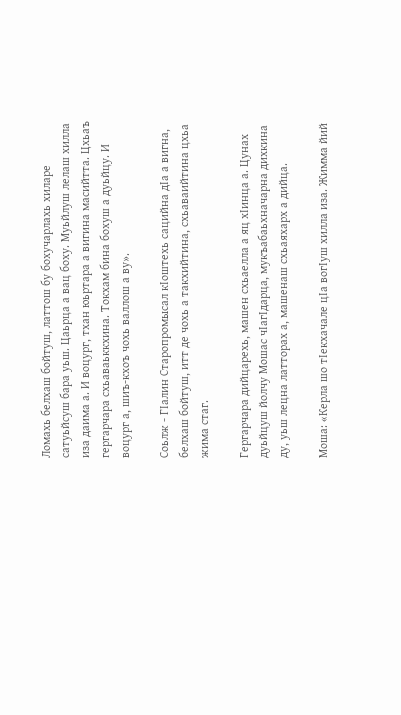Ломахь белхаш бойтуш, латтош бу бохучарлахь хиларе сатуьйсуш бара уьш. Цаьрца а вац боху. Муьйлуш лелаш хилла иза даима а. И воцург, тхан юьртара а вигина масийтта. Цхьаъ гергарчара схьаваьккхина. Токхам бина бохуш а дуьйцу. И воцург а, шиъ-кхоъ чохь валлош а ву».

Соьлж - ГIалин Старопромысал кIоштехь сацийна дIа а вигна, белхаш бойтуш, итт де чохь а такхийтина, схьаваийтина цхьа жима стаг.

Гергарчара дийцарехь, машен схьаелла а яц хIинца а. Цунах дуьйцуш йолчу Мошас чIагIдарца, мукъабаьхначарна дихкина ду, уьш лецна латторах а, машенаш схьаяхарх а дийца.

Моша: «Керла шо тIекхачале цIа вогIуш хилла иза. Жимма йий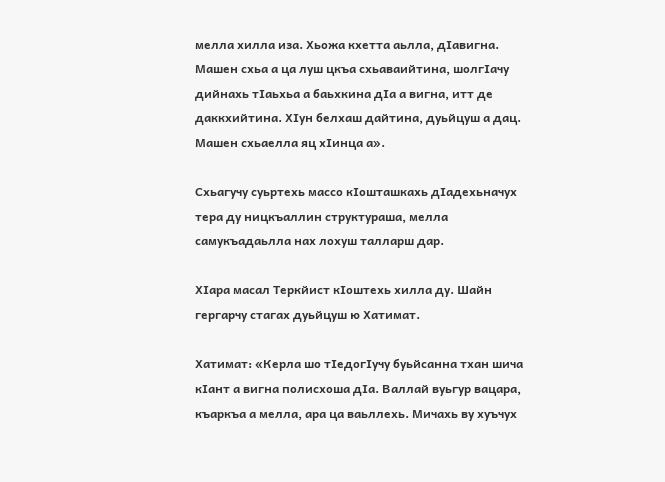мелла хилла иза. Хьожа кхетта аьлла, дIавигна. Машен схьа а ца луш цкъа схьаваийтина, шолгIачу дийнахь тIаьхьа а баьхкина дIа а вигна, итт де даккхийтина. ХIун белхаш дайтина, дуьйцуш а дац. Машен схьаелла яц хIинца а».

Схьагучу суьртехь массо кIошташкахь дIадехьначух тера ду ницкъаллин структураша, мелла самукъадаьлла нах лохуш талларш дар.

ХIара масал Теркйист кIоштехь хилла ду. Шайн гергарчу стагах дуьйцуш ю Хатимат.

Хатимат: «Керла шо тIедогIучу буьйсанна тхан шича кIант а вигна полисхоша дIа. Валлай вуьгур вацара, къаркъа а мелла, ара ца ваьллехь. Мичахь ву хуъчух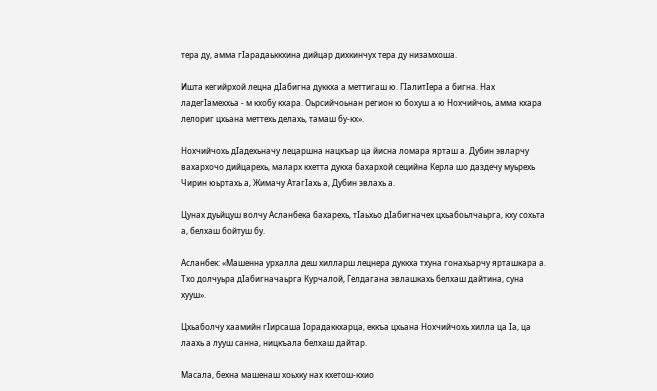тера ду, амма гIарадаьккхина дийцар дихкинчух тера ду низамхоша.

Ишта кегийрхой лецна дIабигна дуккха а меттигаш ю. ГIалитIера а бигна. Нах ладегIамеххьа - м кхобу кхара. Оьрсийчоьнан регион ю бохуш а ю Нохчийчоь, амма кхара лелориг цхьана меттехь делахь, тамаш бу-кх».

Нохчийчохь дIадехьначу лецаршна нацкъар ца йисна ломара ярташ а. Дубин эвларчу вахархочо дийцарехь, маларх кхетта дукха бахархой сецийна Керла шо даздечу муьрехь Чирин юьртахь а, Жимачу АтагIахь а, Дубин эвлахь а.

Цунах дуьйцуш волчу Асланбека бахарехь, тIаьхьо дIабигначех цхьабоьлчаьрга, кху сохьта а, белхаш бойтуш бу.

Асланбек: «Машенна урхалла деш хилларш лецнера дуккха тхуна гонахьарчу ярташкара а. Тхо долчуьра дIабигначаьрга Курчалой, Гелдагана эвлашкахь белхаш дайтина, суна хууш».

Цхьаболчу хаамийн гIирсаша Iорадаккхарца, еккъа цхьана Нохчийчохь хилла ца Iа, ца лаахь а лууш санна, ницкъала белхаш дайтар.

Масала, бехна машенаш хоьхку нах кхетош-кхио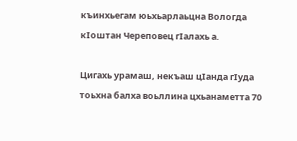къинхьегам юьхьарлаьцна Вологда кIоштан Череповец гIалахь а.

Цигахь урамаш, некъаш цIанда гIуда тоьхна балха воьллина цхьанаметта 70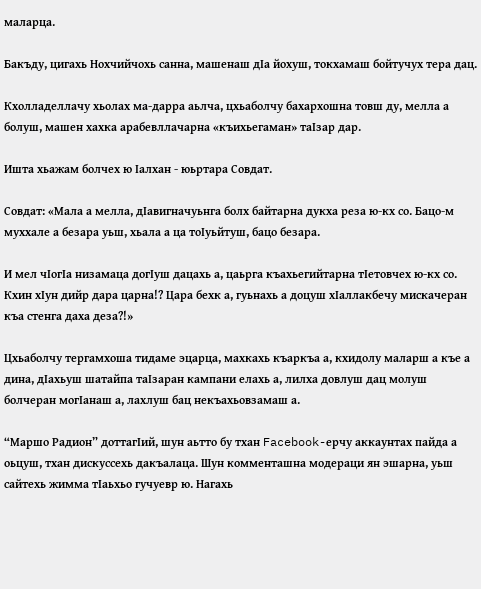маларца.

Бакъду, цигахь Нохчийчохь санна, машенаш дIа йохуш, токхамаш бойтучух тера дац.

Кхолладеллачу хьолах ма-дарра аьлча, цхьаболчу бахархошна товш ду, мелла а болуш, машен хахка арабевллачарна «къихьегаман» таIзар дар.

Ишта хьажам болчех ю Iалхан - юьртара Совдат.

Совдат: «Мала а мелла, дIавигначуьнга болх байтарна дукха реза ю-кх со. Бацо-м муххале а безара уьш, хьала а ца тоIуьйтуш, бацо безара.

И мел чIогIа низамаца догIуш дацахь а, цаьрга къахьегийтарна тIетовчех ю-кх со. Кхин хIун дийр дара царна!? Цара бехк а, гуьнахь а доцуш хIаллакбечу мискачеран къа стенга даха деза?!»

Цхьаболчу тергамхоша тидаме эцарца, махкахь къаркъа а, кхидолу маларш а къе а дина, дIахьуш шатайпа таIзаран кампани елахь а, лилха довлуш дац молуш болчеран могIанаш а, лахлуш бац некъахьовзамаш а.

“Маршо Радион” доттагIий, шун аьтто бу тхан Facebook-ерчу аккаунтах пайда а оьцуш, тхан дискуссехь дакъалаца. Шун комменташна модераци ян эшарна, уьш сайтехь жимма тIаьхьо гучуевр ю. Нагахь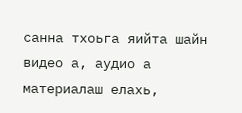санна тхоьга яийта шайн видео а, аудио а материалаш елахь,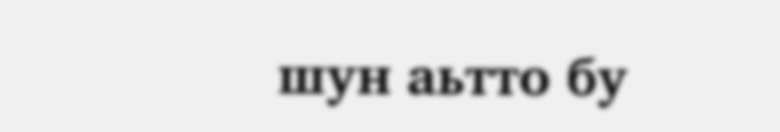шун аьтто бу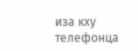иза кху телефонца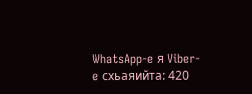WhatsApp-e я Viber-e схьаяийта: 420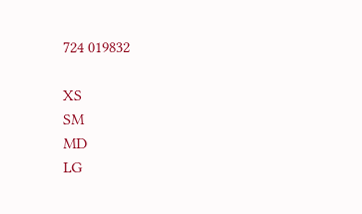724 019832

XS
SM
MD
LG